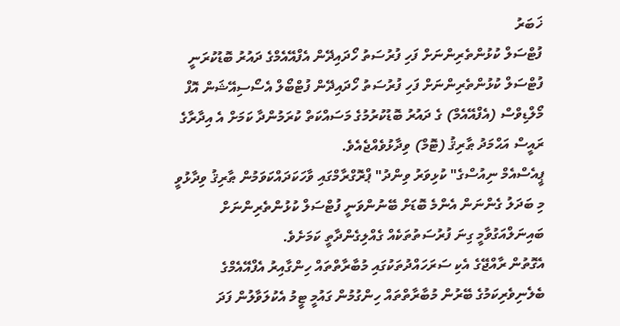ޚަބަރު
ފުޓްސަލް ކުޅުންތެރިންނަށް ފަހި ފުރުސަތު ހޯދައިދޭން އެފްއޭއެމްގެ ދައުރު ބޮޑުކުރަނީ
ފުޓްސަލް ކުޅުންތެރިންނަށް ފަހި ފުރުސަތު ހޯދައިދޭން ފުޓްބޯލް އެސޯސިއޭޝަން އޮފް މޯލްޑިވްސް (އެފްއޭއެމް) ގެ ދައުރު ބޮޑުކުރުމުގެ މަސައްކަތް ކުރަމުންދާ ކަމަށް އެ އިދާރާގެ ރައީސް އަޙްމަދު ޠާރިޤު (ޓޮމް) ވިދާޅުވެއްޖެއެވެ.
ޕީއެސްއެމް ނިއުސްގެ" ކުޅިވަރު ވިންދު" ޕްރޮގްރާމްގައި ވާހަކަދައްކަވަމުން ޠާރިޤު ވިދާޅުވީ މި ބަދަލު ގެންނަން އެންމެ ބޮޑަށް ބޭނުންވަނީ ފުޓްސަލް ކުޅުންތެރިންނަށް ބައިނަލްއަގުވާމީ ގިނަ ފުރުސަތުތަކެއް ގެއްލިގެންދާތީ ކަމަށެވެ.
އެގޮތުން ރާއްޖޭގެ އެކި ސަރަހައްދުތަކުގައި މުބާރާތްތައް ހިންގާއިރު އެފްއޭއެމްގެ ބެލެނިވެރިކަމުގެ ބޭރުން މުބާރާތްތައް ހިންގުމުން ގައުމީ ޓީމު އެކުލަވާލުން ފަދަ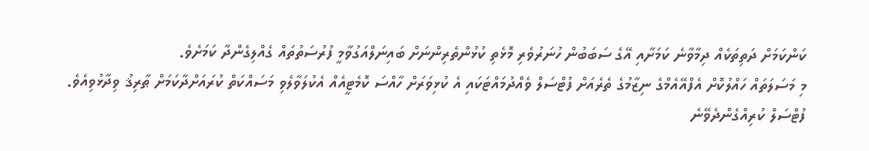ކަންކަމަށް ދަތިތަކެއް ދިމާވާނެ ކަމަށާއި އޭގެ ސަބަބުން ހުނަރުވެރި މޮޅެތި ކުޅުންތެރިންނަށް ބައިނަލްއަގުވާމީ ފުރުސަތުތައް ގެއްލިގެންދާ ކަމަށެވެ.
މި މަސަލަތައް ހައްލުކޮށް އެފްއޭއެމްގެ ނިޒާމުގެ ތެރެއަށް ފުޓްސަލް ވެއްދުމައްޓަކައި އެ ކުޅިވަރަށް ހާއްސަ ކޮމެޓީއެއް އެކުލަވާލެވި މަސައްކަތް ކުރައަށްދާކަމަށް ޠާރިޤު ވިދާޅުވިއެވެ.
ފުޓްސަލް ކުރިއްގެންދެވޭނެ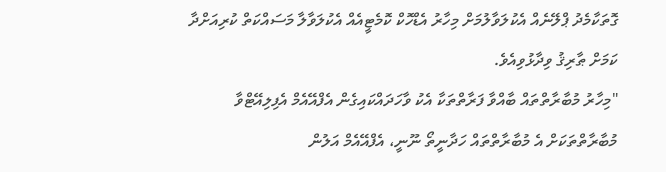ގޮތަކާމެދު ޕްލޭނެއް އެކުލަވާލުމަށް މިހާރު އެޑްހޮކް ކޮމެޓީއެއް އެކުލަވާލާ މަސައްކަތް ކުރިއަށްދާ ކަމަށް ޠާރިޤު ވިދާޅުވިއެވެ.
"މިހާރު މުބާރާތްތައް ބާއްވާ ފަރާތްތަކާ އެކު ވާހަދައްކައިގެން އެފްއޭއެމް އެފިލިއޭޓްވާ މުބާރާތްތަކަށް އެ މުބާރާތްތައް ހަދާނީތޯ ނޫނީ، އެފްއޭއެމް އަލުން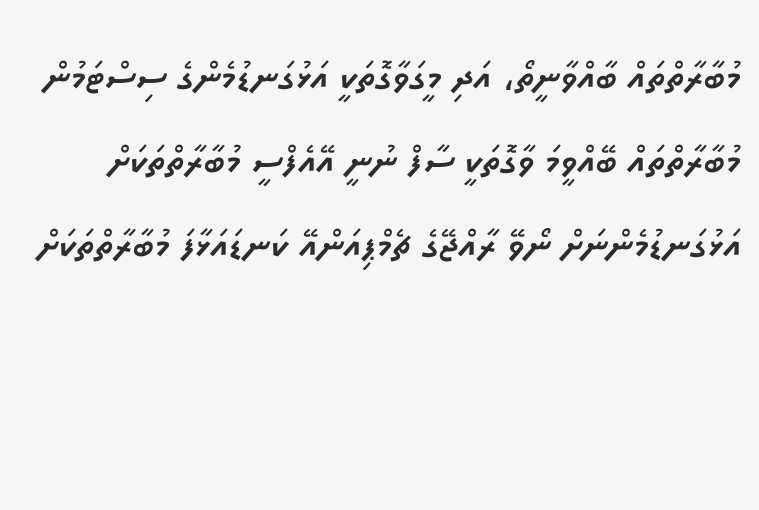މުބާރާތްތައް ބާއްވާނީތޯ، އަދި މީގަވާގޮތަކީ އަޅުގަނޑުމެންގެ ސިސްޓަމުން މުބާރާތްތައް ބޭއްވީމަ ވާގޮތަކީ ސާފް ނުނީ އޭއެފްސީ މުބާރާތްތަކަށް އަޅުގަނޑުމެންނަށް ނޯވޭ ރާއްޖޭގެ ޗެމްޕިއަންއޭ ކަނޑައަޅާފަ މުބާރާތްތަކަށް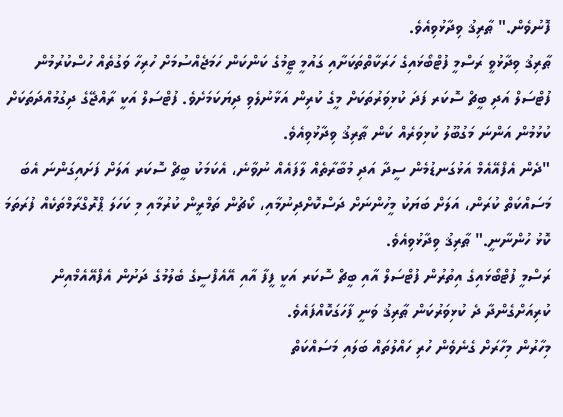ފޮނުވެން." ޠާރިޤު ވިދާޅުވިއެވެ.
ޠާރިޤު ވިދާޅުވީ ރަސްމީ ފުޓްބޯޅައިގެ ހަރަކާތްތަކަށާއި ގައުމީ ޓީމުގެ ކަންކަން ހަމަޖެއްސުމަށް ހުރިހާ ވަގުތެއް ހުސްކުރުމުން ފުޓްސަލް އަދި ބީޗް ސޮކަރ ފަދަ ކުޅިވަރުތަކަށް މީގެ ކުރިން އަޅާނުލެވި ދިޔަކަމަށެވެ. ފުޓްސަލް އަކީ ރާއްޖޭގެ ދިގުމުއްދަތަކަށް ކުޅުމުން އަންނަ މަގުބޫލު ކުޅިވަރެއް ކަން ޠާރިޤު ވިދާޅުވިއެވެ.
"ދެން އެފްއޭއެމް އަޅުގަނޑުމެން ސީދާ އަދި މުބާރާތެއް ލާފައެއް ނުވާނެ، އެކަމަކު ބީޗް ސޮކަރ އަލަށް ފަށައިގަންނަ އެބަ މަސައްކަތް ކުރަން، އަލަށް ބަޔަކު މީހުންނަށް ދަސްކޮށްދިނުމާއި، ކޯޗުން ތަމްރީން ކުރުމާއި މި ކަހަލަ ޕްރޮގްރާމްތަކެއް ފުރަތަމަ ކޮޅު ހުންނާނީ." ޠާރިޤު ވިދާޅުވިއެވެ.
ރަސްމީ ފުޓްބޯޅައިގެ އިތުރުން ފުޓްސަލް އާއި ބީޗް ސޮކަރ އަކީ ފީފާ އާއި އޭއެފްސީގެ ބެލުމުގެ ދަށުން އެފްއޭއެމްއިން ކުރިއަށްގެންދާ ދެ ކުޅިވަރުކަން ޠާރިޤު ވަނީ ފާހަގަކޮއްފައެވެ.
މިހާރުން މިހާރަށް ގެނެވެން ހުރި ހައްލުތައް ބަލައި މަސައްކަތް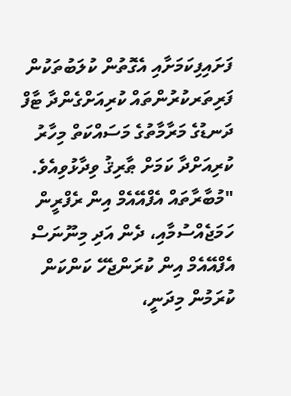ފަށައިފިކަމަށާއި އެގޮތުން ކުލަބުތަކުން ފަރިތަރކުރުންތައް ކުރިއަށްގެންދާ ޓާފް ދަނޑުގެ މަރާމާތުގެ މަސައްކަތް މިހާރު ކުރިއަށްދާ ކަމަށް ޠާރިޤު ވިދާޅުވިއެވެ.
"މުބާރާތައް އެފްއޭއެމް އިން ރެފްރީން ހަމަޖެއްސުމާއި، ދެން އަދި މިނޫނަސް އެފްއޭއެމް އިން ކުރަންޖެހޭ ކަންކަން ކުރަމުން މިދަނީ،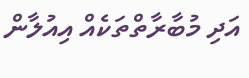އަދި މުބާރާތްތަކެއް އިއުލާން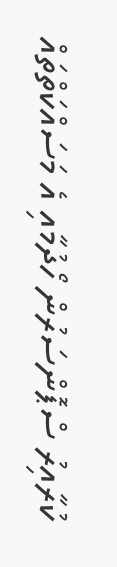ކުރާއިރު ސްޕޮންސަރުން ހޯދުމާއި އެ މަސައްކަތްތައް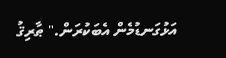އަޅުގަނޑުމެން އެބަކުރަން." ޠާރިޤު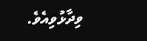ވިދާޅުވިއެވެ.